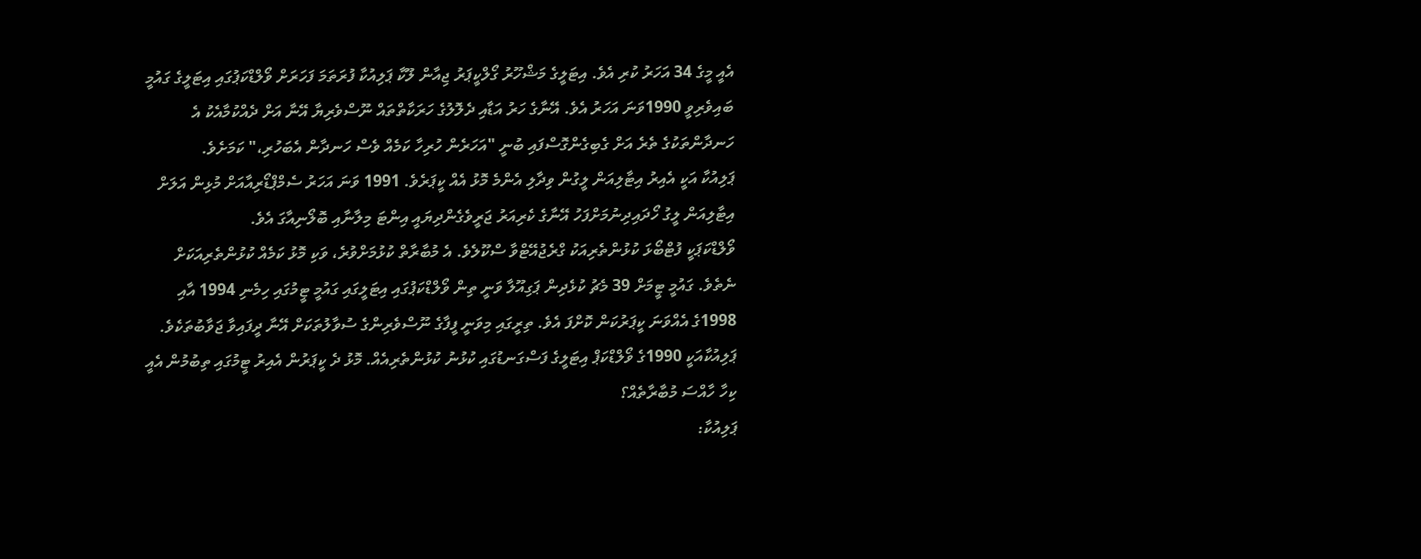އެއީ މީގެ 34 އަހަރު ކުރި އެވެ. އިޓަލީގެ މަޝްހޫރު ގޯލްކީޕަރު ޖިއާން ލޫކާ ޕަލިއުކާ ފުރަތަމަ ފަހަރަށް ވޯލްޑްކަޕުގައި އިޓަލީގެ ގައުމީ ބައިވެރިވީ 1990ވަނަ އަހަރު އެވެ. އޭނާގެ ހަރު އަޑާއި ދެލޮލުގެ ހަރަކާތްތައް ނޫސްވެރިޔާ އޭނާ އަށް ދެއްކުމާއެކު އެ ހަނދާންތަކުގެ ތެރެ އަށް ގެބިގެންގޮސްފައި ބުނީ "އަހަރެން ހުރިހާ ކަމެއް ވެސް ހަނދާން އެބަހުރި،" ކަމަށެވެ.
ޕަލިއުކާ އަކީ އެއިރު އިޓާލިއަން ލީގުން ވިދާލި އެންމެ މޮޅު އެއް ކީޕަރެވެ. 1991 ވަނަ އަހަރު ސެމްޕްޑޯރިއާއަށް މުޅިން އަލަށް އިޓާލިއަން ލީގު ހޯދައިދިނުމަށްފަހު އޭނާގެ ކެރިއަރު ޖަރީވެގެންދިޔައީ އިންޓަ މިލާނާއި ބޮލޯނިއާގަ އެވެ.
ވޯލްޑްކަޕަކީ ފުޓްބޯޅަ ކުޅުންތެރިއަކު ގްރެޖުއޭޓްވާ ސްކޫލެވެ. އެ މުބާރާތް ކުޅުމަށްވުރެ، ވަކި މޮޅު ކަމެއް ކުޅުންތެރިއަކަށް ނެތެވެ. ގައުމީ ޓީމަށް 39 މެޗު ކުޅެދިން ޕަގިއޫލާ ވަނީ ތިން ވޯލްޑްކަޕުގައި އިޓަލީގައި ގައުމީ ޓީމުގައި ހިމެނި 1994 އާއި 1998ގެ އެއްވަނަ ކީޕަރުކަން ކޮށްފަ އެވެ. ތިރީގައި މިވަނީ ފީފާގެ ނޫސްވެރިންގެ ސުވާލުތަކަށް އޭނާ ދީފައިވާ ޖަވާބުތަކެވެ.
ޕަލިއުކާއަކީ 1990ގެ ވޯލްޑްކަޕް އިޓަލީގެ ފަސްގަނޑުގައި ކުޅުނު ކުޅުންތެރިއެއް. މޮޅު ދެ ކީޕަރުން އެއިރު ޓީމުގައި ތިބުމުން އެއީ ކިހާ ހާއްސަ މުބާރާތެއް؟
ޕަލިއުކާ: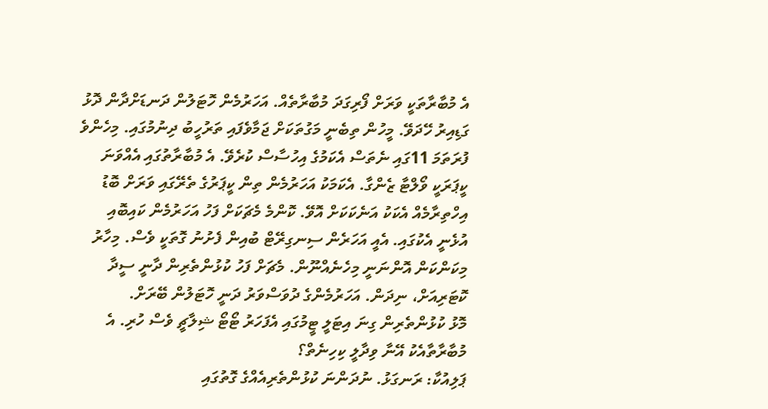އެ މުބާރާތަކީ ވަރަށް ފޯރިގަދަ މުބާރާތެއް. އަހަރުމެން ހޮޓަލުން ދަނޑަށްދާން ދޮޅު ގަޑިއިރު ހޭދަވޭ. މީހުން ތިބެނީ މަގުތަކަށް ޖަމާވެފައި ތަރުހީބު ދިނުމުގައި. މިހެންވެ ފުރަތަމަ 11ގައި ނެތަސް އެކަމުގެ އިހުސާސް ކުރެވޭ. އެ މުބާރާތުގައި އެއްވަނަ ކީޕަރަކީ ވޯލްޓާ ޒެންގާ. އެކަމަކު އަހަރުމެން ތިން ކީޕަރުގެ ތެރޭގައި ވަރަށް ބޮޑު އިހްތިރާމެއް އެކަކު އަނެކަކަށް އޮވޭ. ކޮންމެ މެޗަކަށް ފަހު އަހަރުމެން ކައިބޮއި އުޅެނީ އެކުގައި. އެއީ އަހަރެން ސިނގިރޭޓް ބުއިން ފެށުނު ގޮތަކީ ވެސް. މިހާރު މިކަންކަން އޮންނަނީ މިހެނެއްނޫން. މެޗަށް ފަހު ކުޅުންތެރިން ދާނީ ސީދާ ކޮޓަރިއަށް، ނިދަން. އަހަރުމެންގެ ދުވަސްވަރު ދަނީ ހޮޓަލުން ބޭރަށް.
މޮޅު ކުޅުންތެރިން ގިނަ އިޓަލީ ޓީމުގައި އެފަހަރު ޓޯޓޯ ޝިލާޗީ ވެސް ހުރި. އެ މުބާރާތާއެކު އޭނާ ވިދާލީ ކިހިނެތް؟
ޕަލިއުކާ: ރަނގަޅު. ނުދަންނަ ކުޅުންތެރިއެއްގެ ގޮތުގައި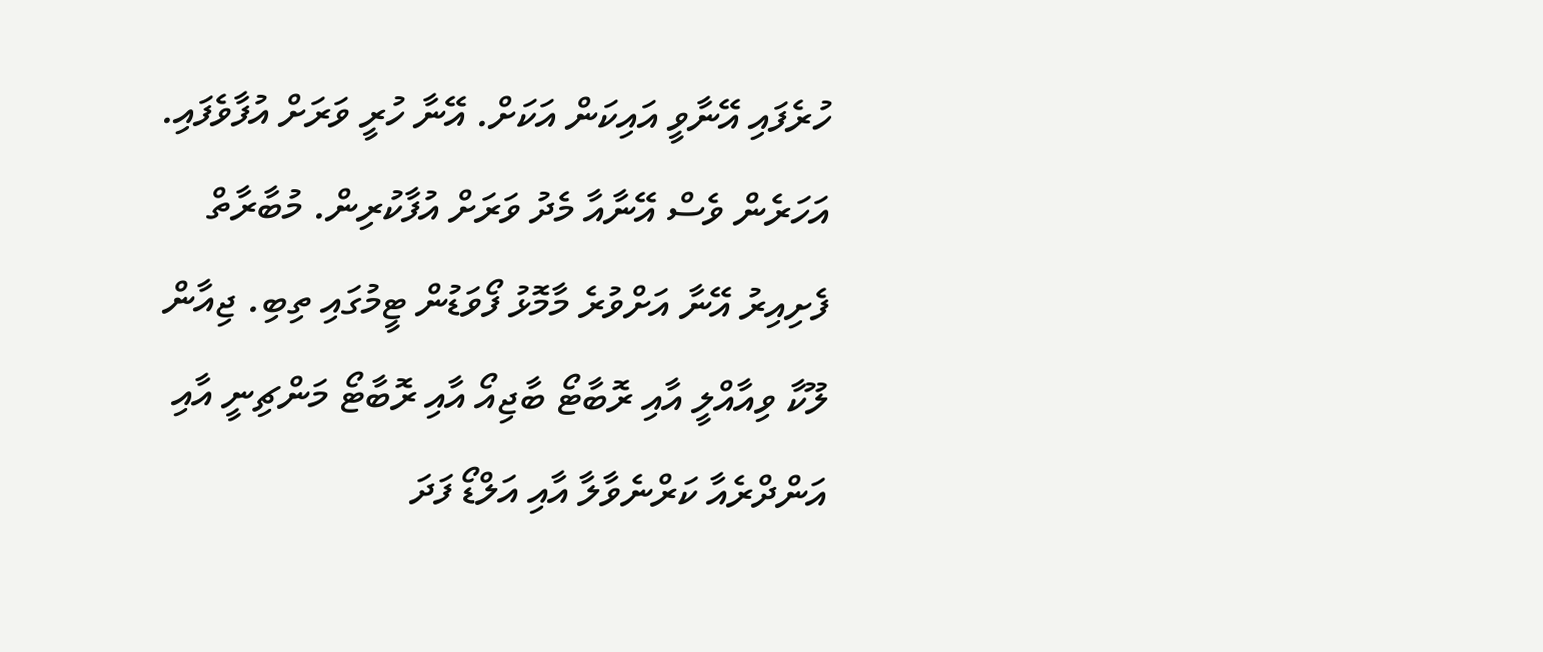ހުރެފައި އޭނާވީ އައިކަން އަކަށް. އޭނާ ހުރީ ވަރަށް އުފާވެފައި. އަހަރެން ވެސް އޭނާއާ މެދު ވަރަށް އުފާކުރިން. މުބާރާތް ފެށިއިރު އޭނާ އަށްވުރެ މާމޮޅު ފޯވަޑުން ޓީމުގައި ތިބި. ޖިއާން ލޫކާ ވިއާއްލީ އާއި ރޮބާޓޯ ބާޖިއޯ އާއި ރޮބާޓޯ މަންޗިނީ އާއި އަންދްރެއާ ކަރްނެވާލާ އާއި އަލްޑޯ ފަދަ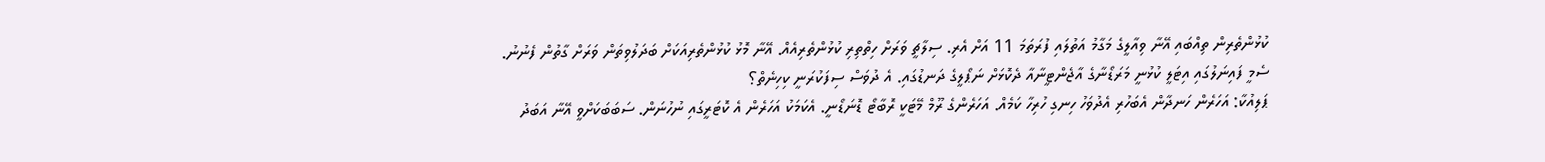ކުޅުންތެރިން ތިއްބައި އޭނާ ވިއާލީގެ މަގާމު އަތުލައި ފުރަތަމަ 11 އަށް އެރި. ސިލާޗީ ވަރަށް ހިތްތިރި ކުޅުންތެރިއެއް. އޭނާ މޮޅު ކުޅުންތެރިއަކަށް ބަދަލުވިތަން ވަރަށް ގާތުން ފެނުނު.
ސެމީ ފައިނަލުގައި އިޓަލީ ކުޅުނީ މަރަޑޯނާގެ އާޖެންޓީނާއާ ދެކޮޅަށް ނަޕޯލީގެ ދަނޑުގައި. އެ ދުވަސް ސިފަކުރަނީ ކިހިނެތް؟
ޕަލިއުކާ: އަހަރެން ހަނދާން އެބަހުރި އެދުވަހު ހިނގި ހުރިހާ ކަމެއް. އަހަރެންގެ ރޫމް މޭޓަކީ ރޮބާޓޯ ޑޮނަޑޯނީ. އެކަމަކު އަހަރެން އެ ކޮޓަރީގައި ނުހުނަން. ސަބަބަކަށްވީ އޭނާ އަބަދު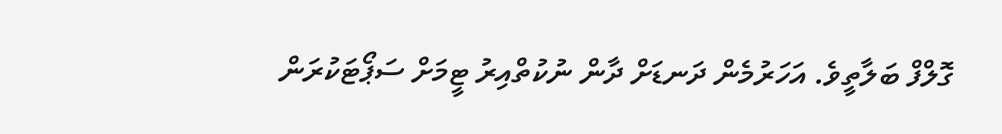ގޮލްފް ބަލާތީވެ. އަހަރުމެން ދަނޑަށް ދާން ނުކުތްއިރު ޓީމަށް ސަޕޯޓަކުރަން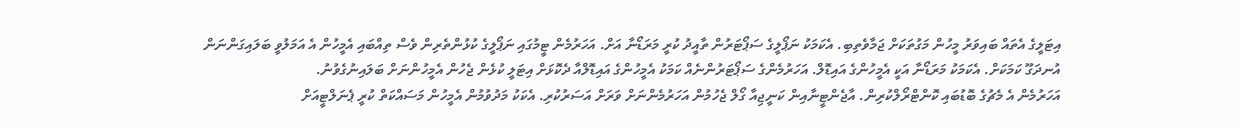އިޓަލީގެ އެތައް ބައިވަރު މީހުން މަގުތަކަށް ޖަމާވެތިބި. އެކަމަކު ނަޕޯލީގެ ސަޕޯޓަރުން ތާއީދު ކުރީ މަރަޑޯނާ އަށް. އަހަރުމެން ޓީމުގައި ނަޕޯލީގެ ކުޅުންތެރިން ވެސް ތިއްބައި އެމީހުން އެ އަމަލުވީ ބަލައިގަންނަން އުނދަގޫ ކަމަކަށް. އެކަމަކު މަރަޑޯނާ އަކީ އެމީހުންގެ އައިޑޮލް. އަހަރުމެންގެ ސަޕޯޓަރުންނެއް ކަމަކު އެމީހުންގެ އައިޑޮލްއާ ދެކޮޅަށް އިޓަލީ ކުޅެން ޖެހުން އެމީހުންނަށް ބަލައިނުގެވުނު.
އަހަރުމެން އެ މެޗުގެ ބޮޑުބައި ކޮންޓްރޯލްކުރިން. އާޖެންޓީނާއިން ކަނީޖިއާ ގޯލް ޖެހުމުން އަހަރުމެންނަށް ވަރަށް އަސަރުކުރި. އެކަކު މަދުވުމުން އެމީހުން މަސައްކަތް ކުރީ ޕެނަލްޓީއަށް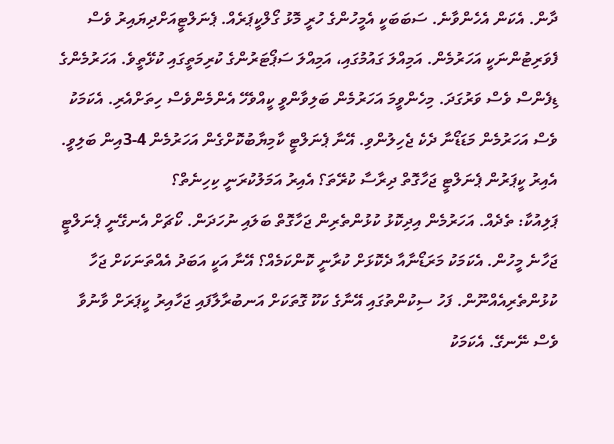ދާން. އެކަން އެހެންވާނެ. ސަބަބަކީ އެމީހުންގެ ހުރީ މޮޅު ގޯލްކީޕަރެއް. ޕެނަލްޓީއަށްދިޔައިރު ވެސް ފެވަރިޓުންނަކީ އަހަރުމެން. އަމިއްލަ ގައުމުގައި، އަމިއްލަ ސަޕޯޓަރުންގެ ކުރިމަތީގައި ކުޅޭތީވެ. އަހަރުމެންގެ ޑިފެންސް ވެސް ވަރުގަދަ. މިހެންވީމަ އަހަރުމެން ބަލިވާންވީ ކީއްވެހޭ އެންމެންވެސް ހިތަށްއެރި. އެކަމަކު ވެސް އަހަރުމެން މަޑަޑޯނާ ދެކެ ޖެހިލުންވި. އޭނާ ޕެނަލްޓީ ކާމިޔާބުކޮށްގެން އަހަރުމެން 4-3އިން ބަލިވީ.
އެއިރު ކީޕަރުން ޕެނަލްޓީ ޖަހާގޮތް ދިރާސާ ކުރޭތަ؟ އެއިރު އަމަލުކުރަނީ ކިހިނެތް؟
ޕަލިއުކާ: ތެދެއް. އަހަރުމެން އިދިކޮޅު ކުޅުންތެރިން ޖަހާގޮތް ބަލައި ނުހަދަން. ކޯޗަށް އެނގޭނީ ޕެނަލްޓީ ޖަހާނެ މީހުން. އެކަމަކު މަރަޑޯނާއާ ދެކޮޅަށް ކުރާނީ ކޮންކަމެއް؟ އޭނާ އަކީ އަބަދު އެއްތަނަކަށް ޖަހާ ކުޅުންތެރިއެއްނޫން. ފަހު ސިކުންތުގައި އޭނާގެ ކަކޫ ގޮތަކަށް އަނބުރާލާފައި ޖަހާއިރު ކީޕަރަށް ވާނުވާ ވެސް ނޭނގޭ. އެކަމަކު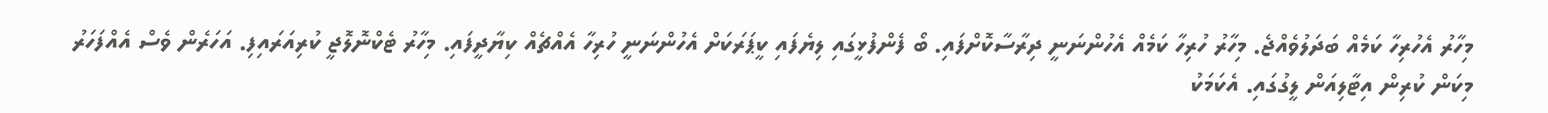މިހާރު އެހުރިހާ ކަމެއް ބަދަލުވެއްޖެ. މިހާރު ހުރިހާ ކަމެއް އެހުންނަނީ ދިރާސާކޮށްފައި. ބޯ ފެންފުޅީގައި ލިޔެފައި ކީޕަރަކަށް އެހުންނަނީ ހުރިހާ އެއްޗެއް ކިޔާދީފައި. މިހާރު ޓެކްނޮލޮޖީ ކުރިއަރައިފި. އަހަރެން ވެސް އެއްފަހަރު މިކަން ކުރިން އިޓާލިއަން ލީގުގައި. އެކަމަކު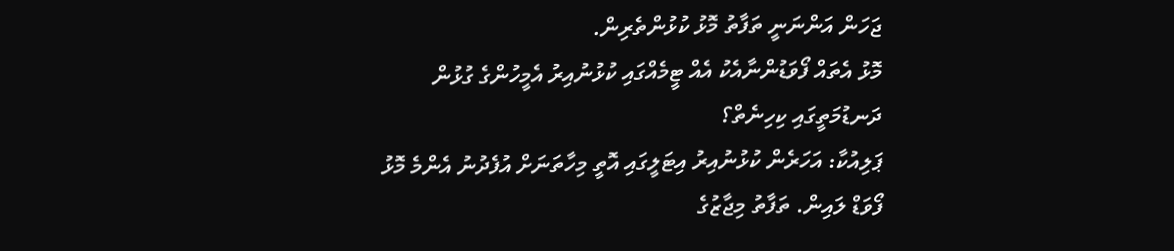ޖަހަން އަންނަނީ ތަފާތު މޮޅު ކުޅުންތެރިން.
މޮޅު އެތައް ފޯވަޑުންނާއެކު އެއް ޓީމެއްގައި ކުޅުނުއިރު އެމީހުންގެ ގުޅުން ދަނޑުމަތީގައި ކިހިނެތް؟
ޕަލިއުކާ: އަހަރެން ކުޅުނުއިރު އިޓަލީގައި އޮތީ މިހާތަނަށް އުފެދުނު އެންމެ މޮޅު ފޯވަޑް ލައިން. ތަފާތު މިޖާޒުގެ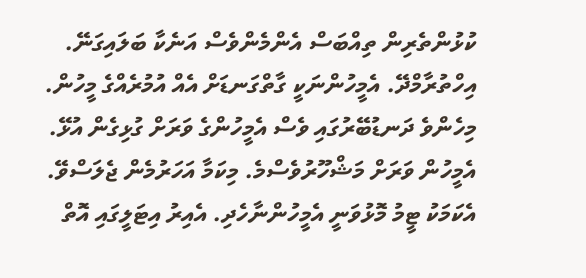ކުޅުންތެރިން ތިއްބަސް އެންމެންވެސް އަނެކާ ބަލައިގަނޭ. އިހްތުރާމްދޭ. އެމީހުންނަކީ ގާތްގަނޑަށް އެއް އުމުރެއްގެ މީހުން. މިހެންވެ ދަނޑުބޭރުގައި ވެސް އެމީހުންގެ ވަރަށް ގުޅިގެން އުޅޭ. އެމީހުން ވަރަށް މަޝްހޫރުވެސްމެ. މިކަމާ އަހަރުމެން ޖެލަސްވޭ. އެކަމަކު ޓީމު މޮޅުވަނީ އެމީހުންނާހެދި. އެއިރު އިޓަލީގައި އޮތް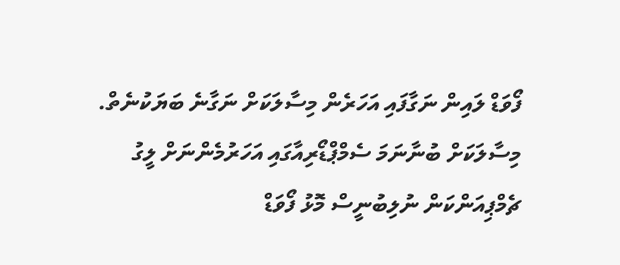ފޯވަޑް ލައިން ނަގާފައި އަހަރެން މިސާލަކަށް ނަގާނެ ބަޔަކުނެތް. މިސާލަކަށް ބުނާނަމަ ސެމްޕްޑޯރިއާގައި އަހަރުމެންނަށް ލީގު ޗެމްޕިއަންކަން ނުލިބުނީސް މޮޅު ފޯވަޑް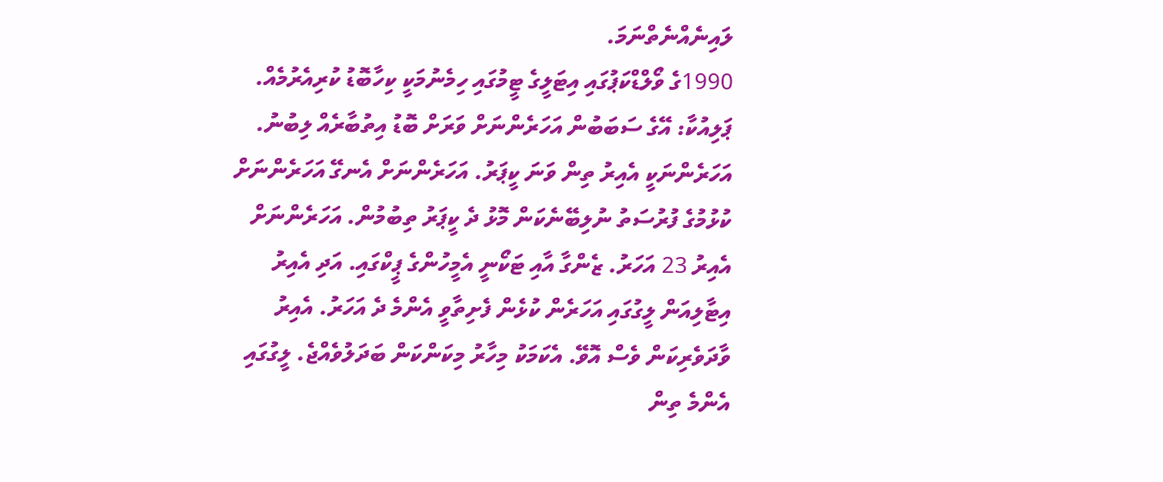ލައިނެއްނެތްނަމަ.
1990ގެ ވޯލްޑްކަޕުގައި އިޓަލީގެ ޓީމުގައި ހިމެނުމަކީ ކިހާބޮޑު ކުރިއެރުމެއް.
ޕަލިއުކާ: އޭގެ ސަބަބުން އަހަރެންނަށް ވަރަށް ބޮޑު އިތުބާރެއް ލިބުނު. އަހަރެންނަކީ އެއިރު ތިން ވަނަ ކީޕަރު. އަހަރެންނަށް އެނގޭ އަހަރެންނަށް ކުޅުމުގެ ފުރުސަތު ނުލިބޭނެކަން މޮޅު ދެ ކީޕަރު ތިބުމުން. އަހަރެންނަށް އެއިރު 23 އަހަރު. ޒެންގާ އާއި ޓަކޯނީ އެމީހުންގެ ޕީކްގައި. އަދި އެއިރު އިޓާލިއަން ލީގުގައި އަހަރެން ކުޅެން ފެށިތާވީ އެންމެ ދެ އަހަރު. އެއިރު ވާދަވެރިކަން ވެސް އޮވޭ. އެކަމަކު މިހާރު މިކަންކަން ބަދަލުވެއްޖެ. ލީގުގައި އެންމެ ތިން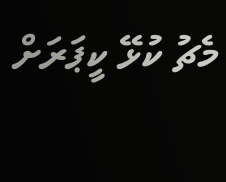މެޗު ކުޅޭ ކީޕަރަށް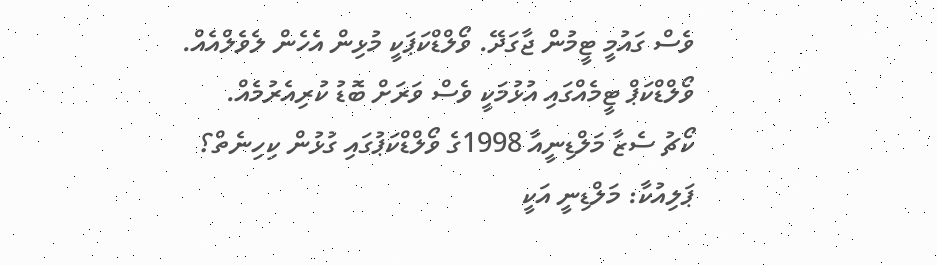ވެސް ގައުމީ ޓީމުން ޖާގަދޭ. ވޯލްޑްކަޕަކީ މުޅިން އެހެން ލެވެލްއެއް. ވޯލްޑްކަޕް ޓީމެއްގައި އުޅުމަކީ ވެސް ވަރަށް ބޮޑު ކުރިއެރުމެއް.
ކޯޗު ސެޒާ މަލްޑިނީއާ 1998ގެ ވޯލްޑްކަޕުގައި ގުޅުން ކިހިނެތް؟
ޕަލިއުކާ: މަލްޑިނީ އަކީ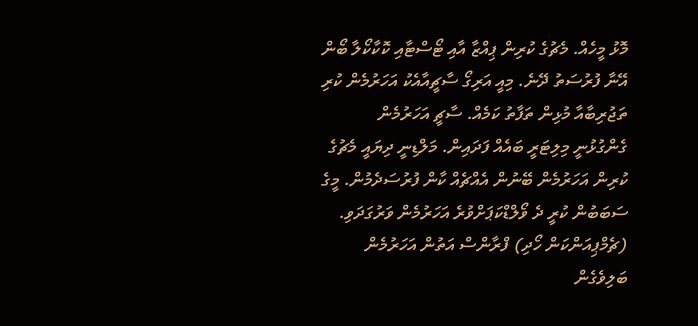މޮޅު މީހެއް. މެޗުގެ ކުރިން ޕިއްޒާ އާއި ޓޯސްޓާއި ކޮކާކޯލާ ބޯން އޭނާ ފުރުސަތު ދޭނެ. މިއީ އަރިގޯ ސާޗީއާއެކު އަހަރުމެން ކުރި ތަޖުރިބާއާ މުޅިން ތަފާތު ކަމެއް. ސާޗީ އަހަރުމެން ގެންގުޅުނީ މިލިޓަރީ ބައެއް ފަދައިން. މަލްޑިނީ ދިޔައީ މެޗުގެ ކުރިން އަހަރުމެން ބޭނުން އެއްޗެއް ކާން ފުރުސަދެމުން. މީގެ ސަބަބުން ކުރީ ދެ ވޯލްޑްކަޕަށްވުރެ އަހަރުމެން ވަރުގަދަވި. (ޗެމްޕިއަންކަން ހޯދި) ފްރާންސް އަތުން އަހަރުމެން ބަލިވެގެން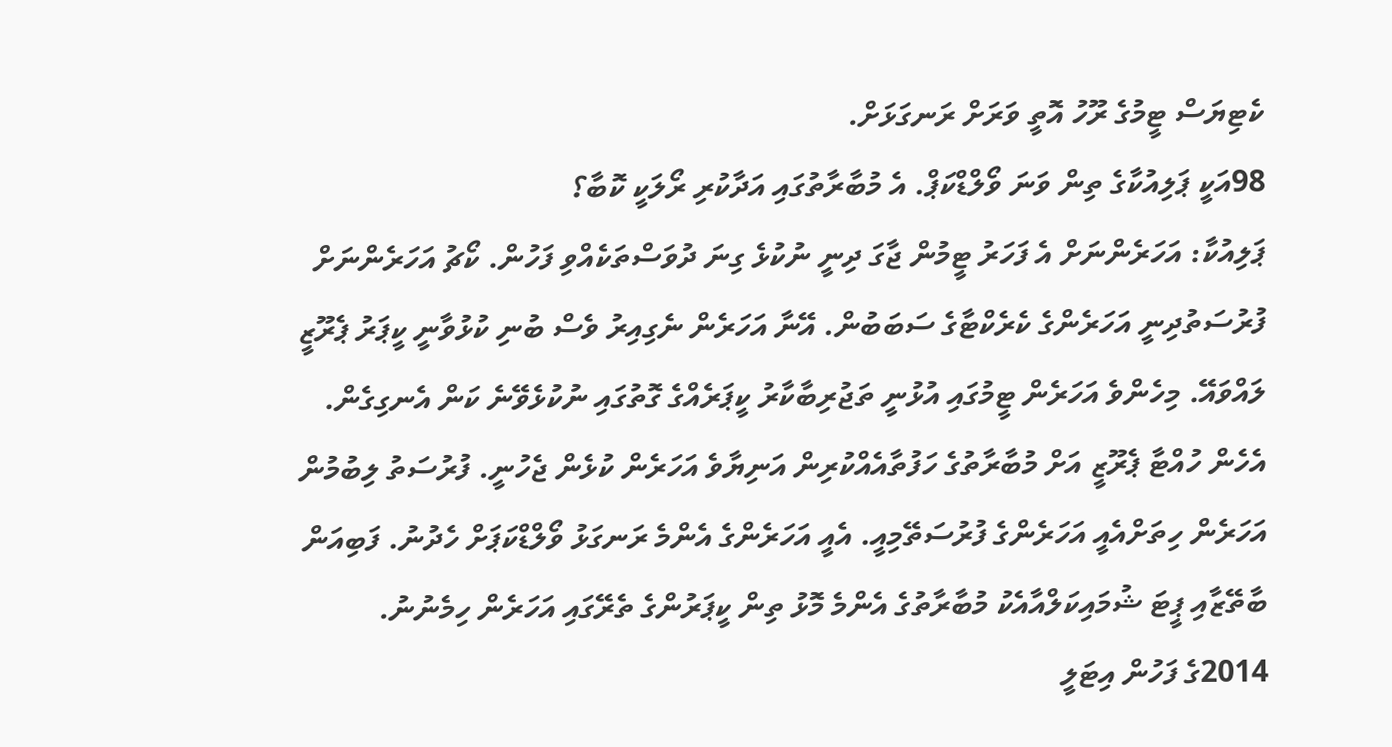ކެޓިޔަސް ޓީމުގެ ރޫހު އޮތީ ވަރަށް ރަނގަޅަށް.
98އަކީ ޕަލިއުކާގެ ތިން ވަނަ ވޯލްޑްކަޕް. އެ މުބާރާތުގައި އަދާކުރި ރޯލަކީ ކޮބާ؟
ޕަލިއުކާ: އަހަރެންނަށް އެ ފަހަރު ޓީމުން ޖާގަ ދިނީ ނުކުޅެ ގިނަ ދުވަސްތަކެއްވި ފަހުން. ކޯޗު އަހަރެންނަށް ފުރުސަތުދިނީ އަހަރެންގެ ކެރެކްޓާގެ ސަބަބުން. އޭނާ އަހަރެން ނެގިއިރު ވެސް ބުނި ކުޅުވާނީ ކީޕަރު ޕެރޫޒީ ލައްވައޭ. މިހެންވެ އަހަރެން ޓީމުގައި އުޅުނީ ތަޖުރިބާކާރު ކީޕަރެއްގެ ގޮތުގައި ނުކުޅެވޭނެ ކަން އެނގިގެން. އެހެން ހުއްޓާ ޕެރޫޒީ އަށް މުބާރާތުގެ ހަފުތާއެއްކުރިން އަނިޔާވެ އަހަރެން ކުޅެން ޖެހުނީ. ފުރުސަތު ލިބުމުން އަހަރެން ހިތަށްއެއީ އަހަރެންގެ ފުރުސަތޭމިއީ. އެއީ އަހަރެންގެ އެންމެ ރަނގަޅު ވޯލްޑްކަޕަށް ހެދުނު. ފަބިއަން ބާތޭޒާއި ޕީޓަ ޝުމައިކަލްއާއެކު މުބާރާތުގެ އެންމެ މޮޅު ތިން ކީޕަރުންގެ ތެރޭގައި އަހަރެން ހިމެނުނު.
2014ގެ ފަހުން އިޓަލީ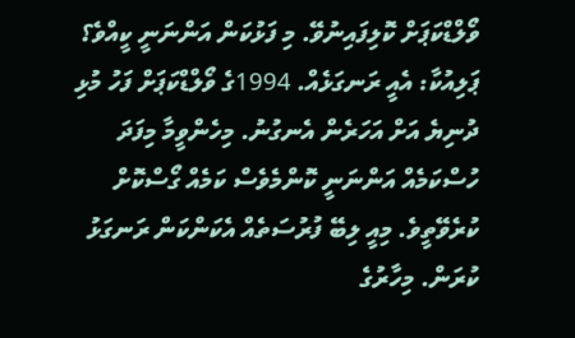ވޯލްޑްކަޕަށް ކޮލިފައިނުވޭ. މި ފަޅުކަން އަންނަނީ ކީއްވެ؟
ޕަލިއުކާ: އެއީ ރަނގަޅެއް. 1994ގެ ވޯލްޑްކަޕަށް ފަހު މުޅި ދުނިޔެ އަށް އަހަރެން އެނގުނު. މިހެންވީމާ މިފަދަ ހުސްކަމެއް އަންނަނީ ކޮންމެވެސް ކަމެއް ގޯސްކޮށް ކުރެވޭތީވެ. މިއީ ލިބޭ ފުރުސަތެއް އެކަންކަން ރަނގަޅު ކުރަން. މިހާރުގެ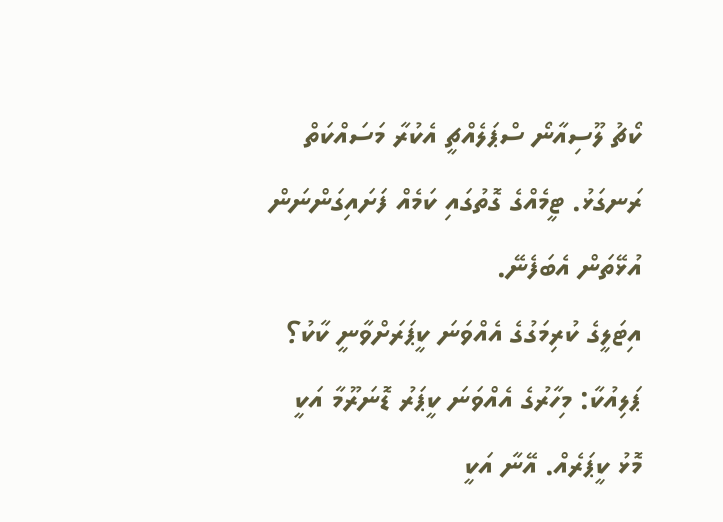ކޯޗު ލޫސިއާނޯ ސްޕަލެއްޗީ އެކުރާ މަސައްކަތް ރަނގަޅު. ޓީމެއްގެ ގޮތުގައި ކަމެއް ފަށައިގަންނަން އުޅޭތަން އެބަފެނޭ.
އިޓަލީގެ ކުރިމަގުގެ އެއްވަނަ ކީޕަރަށްވާނީ ކާކު؟
ޕަލިއުކާ: މިހާރުގެ އެއްވަނަ ކީޕަރު ޑޮނަރޫމާ އަކީ މޮޅު ކީޕަރެއް. އޭނާ އަކީ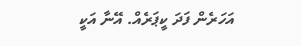އަހަރެން ފަދަ ކީޕަރެއް. އޭނާ އަކީ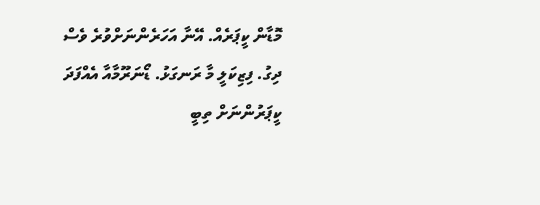މޮޑާން ކީޕަރެއް. އޭނާ އަހަރެންނަށްވުރެ ވެސް ދިގު. ފިޒިކަލީ މާ ރަނގަޅު. ޑޯނަރޫމާއާ އެއްފަދަ ކީޕަރުންނަށް ތިބީ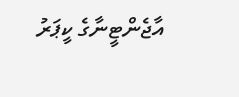އާޖެންޓީނާގެ ކީޕަރު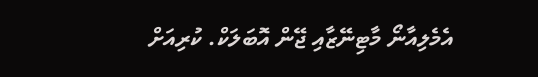އެމެލިއާނޯ މާޓިނޭޒާއި ޖޭން އޮބަލަކް. ކުރިއަށް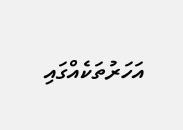އަހަރުތަކެއްގައި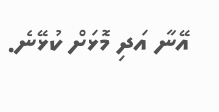އޭނާ އަދި މޮޅަށް ކުޅޭނެ.